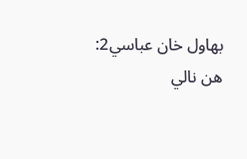بھاول خان عباسي2: هن نالي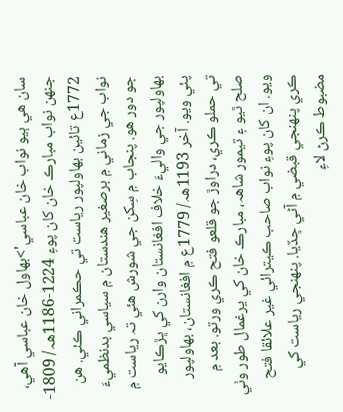سان هي ٻيو نواب خان عباسي'>بھاول خان عباسي آهي، جنهن نواب مبارڪ خان کان پوءِ 1224-1186ھہ/ 1809- 1772ع تائين بھاولپور رياست تي حڪمراني ڪئي. هن نواب جي زماني ۾ برصغير هندستان ۾ سياسي بدنظميءَ جو دور هو. پنجاب ۾ سِکن جي شورش هئي تہ رياست ۾ بھاولپور جي واليءَ خلاف افغانستان وارن کي ڀڙڪايو پئي ويو. آخر 1193ھہ/ 1779ع ۾ افغانستان، بھاولپور تي حملو ڪري، دراوڙ جو قلعو فتح ڪري ورتو. بعد ۾ صلح ٿيو ۽ تيمور شاھہ، مبارڪ خان کي يرغمال طور وٺي ويو. ان کان پوءِ نواب صاحب ڪيترائي غير علائقا فتح ڪري پنھنجي قبضي ۾ آڻي ڇڏيا. پنھنجي رياست کي مضبوط ڪرڻ لاءِ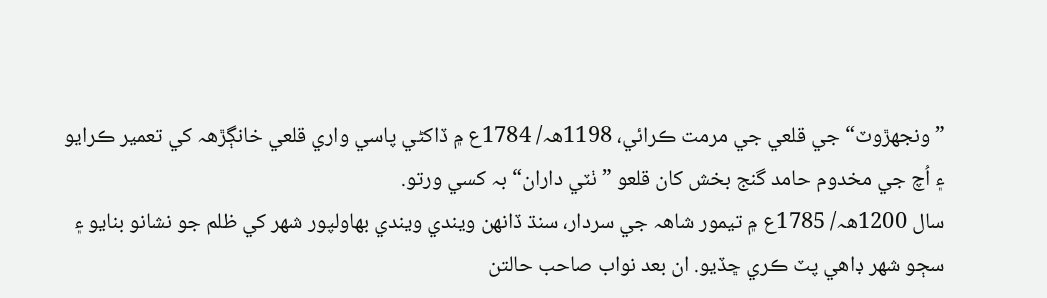”ونجهڙوٽ“ جي قلعي جي مرمت ڪرائي، 1198ھہ/ 1784ع ۾ ڏاکڻي پاسي واري قلعي خانڳڙھہ کي تعمير ڪرايو ۽ اُچ جي مخدوم حامد گنج بخش کان قلعو ”ٺٽي داران“ بہ کسي ورتو.
سال 1200ھہ/ 1785ع ۾ تيمور شاھہ جي سردار، سنڌ ڏانهن ويندي ويندي بھاولپور شھر کي ظلم جو نشانو بنايو ۽ سڄو شھر ڊاهي پٽ ڪري ڇڏيو. ان بعد نواب صاحب حالتن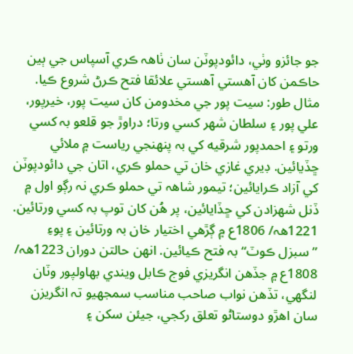جو جائزو وٺي، دائودپوٽن سان ٺاھہ ڪري آسپاس جي ٻين حاڪمن کان آهستي آهستي علائقا فتح ڪرڻ شروع ڪيا. مثال طور: سيت پور جي مخدومن کان سيت پور، خيرپور، علي پور ۽ سلطان شھر کسي ورتا؛ دراوڙ جو قلعو بہ کسي ورتو ۽ احمدپور شرقيه کي بہ پنھنجي رياست ۾ ملائي ڇڏيائين. ڊيري غازي خان تي حملو ڪري، اتان جي دائودپوٽن کي آزاد ڪرايائين؛ تيمور شاھہ تي حملو ڪري نہ رڳو اول ۾ ڏنل شهزادن کي ڇڏايائين، پر هُن کان توپ بہ کسي ورتائين. 1221ھہ/ 1806ع ۾ ڳڙهي اختيار خان بہ ورتائين ۽ پوءِ ”سبزل ڪوٽ“ بہ فتح ڪيائين. انهن حالتن دوران 1223ھہ/ 1808ع ۾ جڏهن انگريزي فوج ڪابل ويندي بھاولپور وٽان لنگهي، تڏهن نواب صاحب مناسب سمجهيو تہ انگريزن سان اهڙو دوستاڻو تعلق رکجي، جيئن سکن ۽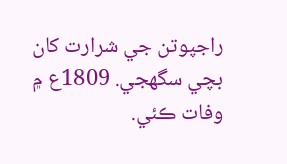راجپوتن جي شرارت کان بچي سگهجي. 1809ع ۾ وفات ڪئي.